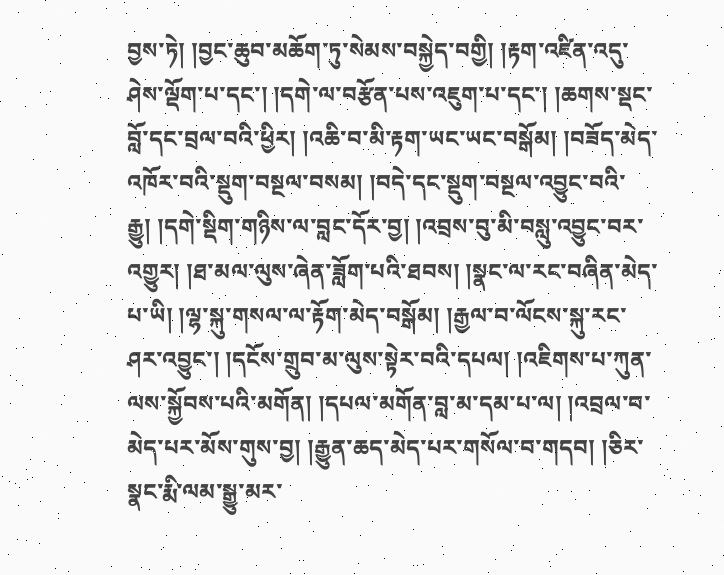བྱས་ཏེ། །བྱང་ཆུབ་མཆོག་ཏུ་སེམས་བསྐྱེད་བགྱི། །རྟག་འཛིན་འདུ་ཤེས་ལྡོག་པ་དང་། །དགེ་ལ་བརྩོན་པས་འཇུག་པ་དང་། །ཆགས་སྡང་བློ་དང་བྲལ་བའི་ཕྱིར། །འཆི་བ་མི་རྟག་ཡང་ཡང་བསྒོམ། །བཟོད་མེད་འཁོར་བའི་སྡུག་བསྔལ་བསམ། །བདེ་དང་སྡུག་བསྔལ་འབྱུང་བའི་རྒྱུ། །དགེ་སྡིག་གཉིས་ལ་བླང་དོར་བྱ། །འབྲས་བུ་མི་བསླུ་འབྱུང་བར་འགྱུར། །ཐ་མལ་ལུས་ཞེན་ཟློག་པའི་ཐབས། །སྣང་ལ་རང་བཞིན་མེད་པ་ཡི། །ལྷ་སྐུ་གསལ་ལ་རྟོག་མེད་བསྒོམ། །རྒྱལ་བ་ལོངས་སྐུ་རང་ཤར་འབྱུང་། །དངོས་གྲུབ་མ་ལུས་སྟེར་བའི་དཔལ། །འཇིགས་པ་ཀུན་ལས་སྐྱོབས་པའི་མགོན། །དཔལ་མགོན་བླ་མ་དམ་པ་ལ། །འབྲལ་བ་མེད་པར་མོས་གུས་བྱ། །རྒྱུན་ཆད་མེད་པར་གསོལ་བ་གདབ། །ཅིར་སྣང་རྨི་ལམ་སྒྱུ་མར་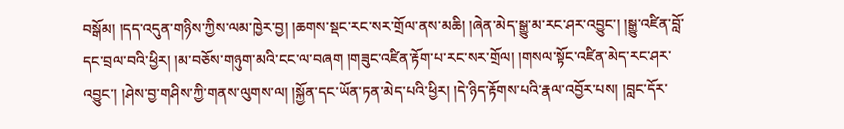བསྒོམ། །དད་འདུན་གཉིས་ཀྱིས་ལམ་ཁྱེར་བྱ། །ཆགས་སྡང་རང་སར་གྲོལ་ནས་མཆི། །ཞེན་མེད་སྒྱུ་མ་རང་ཤར་འབྱུང་། །སྒྱུ་འཛིན་བློ་དང་བྲལ་བའི་ཕྱིར། །མ་བཅོས་གཉུག་མའི་ངང་ལ་བཞག །གཟུང་འཛིན་རྟོག་པ་རང་སར་གྲོལ། །གསལ་སྟོང་འཛིན་མེད་རང་ཤར་འབྱུང་། །ཤེས་བྱ་གཤིས་ཀྱི་གནས་ལུགས་ལ། །སྐྱོན་དང་ཡོན་ཏན་མེད་པའི་ཕྱིར། །དེ་ཉིད་རྟོགས་པའི་རྣལ་འབྱོར་པས། །བླང་དོར་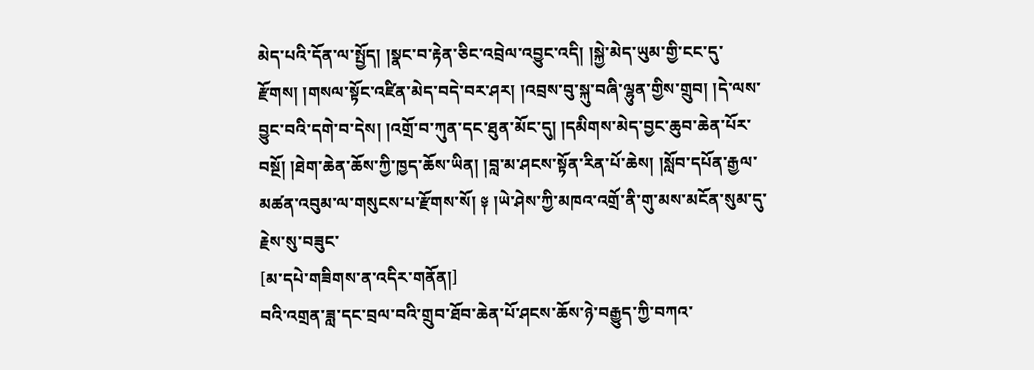མེད་པའི་དོན་ལ་སྤྱོད། །སྣང་བ་རྟེན་ཅིང་འབྲེལ་འབྱུང་འདི། །སྐྱེ་མེད་ཡུམ་གྱི་ངང་དུ་རྫོགས། །གསལ་སྟོང་འཛིན་མེད་བདེ་བར་ཤར། །འབྲས་བུ་སྐུ་བཞི་ལྷུན་གྱིས་གྲུབ། །དེ་ལས་བྱུང་བའི་དགེ་བ་དེས། །འགྲོ་བ་ཀུན་དང་ཐུན་མོང་དུ། །དམིགས་མེད་བྱང་ཆུབ་ཆེན་པོར་བསྔོ། །ཐེག་ཆེན་ཆོས་ཀྱི་ཁྱད་ཆོས་ཡིན། །བླ་མ་ཤངས་སྟོན་རིན་པོ་ཆེས། །སློབ་དཔོན་རྒྱལ་མཚན་འབུམ་ལ་གསུངས་པ་རྫོགས་སོ། ༈ །ཡེ་ཤེས་ཀྱི་མཁའ་འགྲོ་ནི་གུ་མས་མངོན་སུམ་དུ་རྗེས་སུ་བཟུང་
[མ་དཔེ་གཟིགས་ན་འདིར་གནོན།]
བའི་འགྲན་ཟླ་དང་བྲལ་བའི་གྲུབ་ཐོབ་ཆེན་པོ་ཤངས་ཆོས་ཉེ་བརྒྱུད་ཀྱི་བཀའ་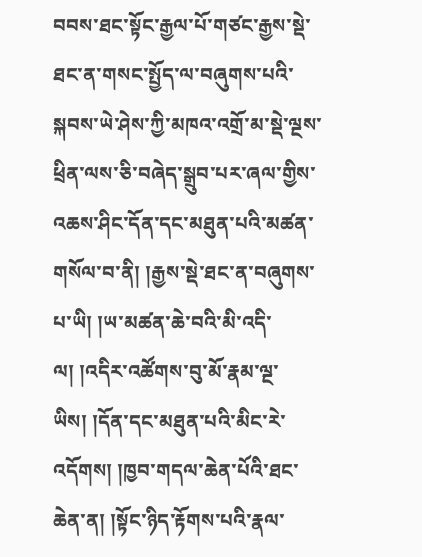བབས་ཐང་སྟོང་རྒྱལ་པོ་གཙང་རྒྱས་སྡེ་ཐང་ན་གསང་སྤྱོད་ལ་བཞུགས་པའི་སྐབས་ཡེ་ཤེས་ཀྱི་མཁའ་འགྲོ་མ་སྡེ་ལྔས་ཕྲིན་ལས་ཅི་བཞེད་སྒྲུབ་པར་ཞལ་གྱིས་འཆས་ཤིང་དོན་དང་མཐུན་པའི་མཚན་གསོལ་བ་ནི། །རྒྱས་སྡེ་ཐང་ན་བཞུགས་པ་ཡི། །ཡ་མཚན་ཆེ་བའི་མི་འདི་ལ། །འདིར་འཚོགས་བུ་མོ་རྣམ་ལྔ་ཡིས། །དོན་དང་མཐུན་པའི་མིང་རེ་འདོགས། །ཁྱབ་གདལ་ཆེན་པོའི་ཐང་ཆེན་ན། །སྟོང་ཉིད་རྟོགས་པའི་རྣལ་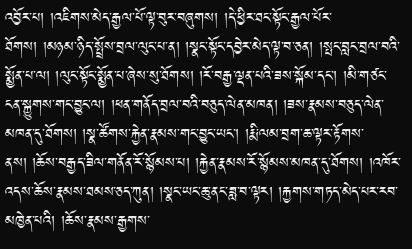འབྱོར་པ། །འཇིགས་མེད་རྒྱལ་པོ་ལྟ་བུར་བཞུགས། །དེ་ཕྱིར་ཐང་སྟོང་རྒྱལ་པོར་ཐོགས། །མཉམ་ཉིད་སྤྲོས་བྲལ་ལུང་པ་ན། །སྣང་སྟོང་དབྱེར་མེད་ལྟ་བ་ཅན། །སྤང་བླང་བྲལ་བའི་སྨྱོན་པ་ལ། །ལུང་སྟོང་སྨྱོན་པ་ཞེས་སུ་ཐོགས། །རོ་བརྒྱ་ལྡན་པའི་ཟས་སྐོམ་དང་། །མི་གཙང་ངན་སྐྱུགས་གང་བྱུང་ལ། །ཕན་གནོད་བྲལ་བའི་བཅུད་ལེན་མཁན། །ཟས་རྣམས་བཅུད་ལེན་མཁན་དུ་ཐོགས། །སྣ་ཚོགས་རྐྱེན་རྣམས་གང་བྱུང་ཡང་། །རྨི་ལམ་བྲག་ཆ་ལྟར་རྟོགས་ནས། །ཆོས་བརྒྱད་ཟིལ་གནོན་རོ་སྙོམས་པ། །རྐྱེན་རྣམས་རོ་སྙོམས་མཁན་དུ་ཐོགས། །འཁོར་འདས་ཆོས་རྣམས་ཐམས་ཅད་ཀུན། །སྣང་ཡང་ཆུ་ནང་ཟླ་བ་ལྟར། །རྐྱགས་གཏད་མེད་པར་རབ་མཁྱེན་པའི། །ཆོས་རྣམས་རྒྱགས་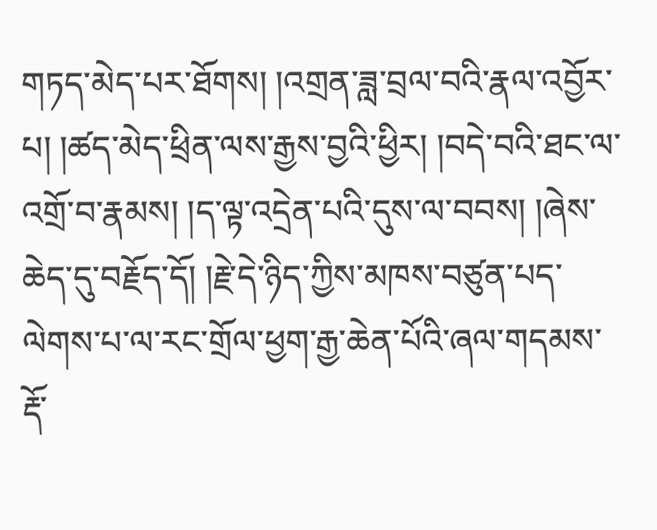གཏད་མེད་པར་ཐོགས། །འགྲན་ཟླ་བྲལ་བའི་རྣལ་འབྱོར་པ། །ཚད་མེད་ཕྲིན་ལས་རྒྱས་བྱའི་ཕྱིར། །བདེ་བའི་ཐང་ལ་འགྲོ་བ་རྣམས། །ད་ལྟ་འདྲེན་པའི་དུས་ལ་བབས། །ཞེས་ཆེད་དུ་བརྗོད་དོ། །རྗེ་དེ་ཉིད་ཀྱིས་མཁས་བཙུན་པད་ལེགས་པ་ལ་རང་གྲོལ་ཕྱག་རྒྱ་ཆེན་པོའི་ཞལ་གདམས་རྡོ་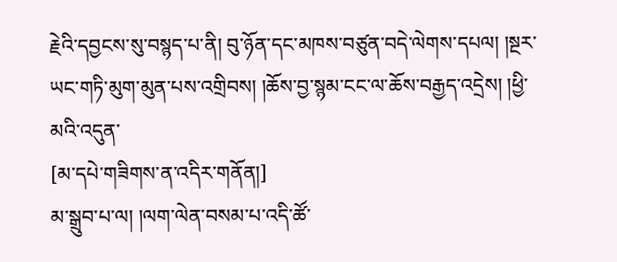རྗེའི་དབྱངས་སུ་བསྙད་པ་ནི། བུ་ཉོན་དང་མཁས་བཙུན་བདེ་ལེགས་དཔལ། །སྔར་ཡང་གཏི་མུག་མུན་པས་འགྲིབས། །ཆོས་བྱ་སྙམ་ངང་ལ་ཆོས་བརྒྱད་འདྲེས། །ཕྱི་མའི་འདུན་
[མ་དཔེ་གཟིགས་ན་འདིར་གནོན།]
མ་སྒྲུབ་པ་ལ། །ལག་ལེན་བསམ་པ་འདི་ཚོ་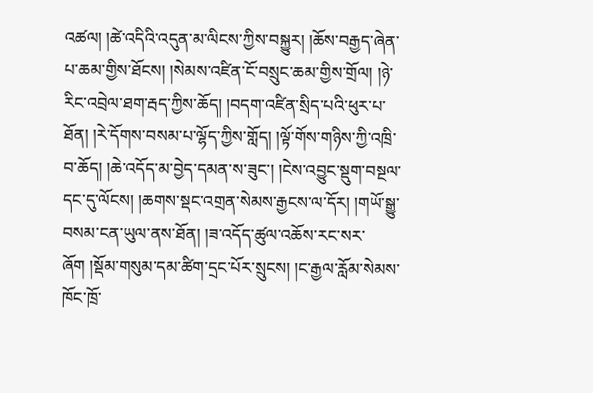འཚལ། །ཚེ་འདིའི་འདུན་མ་ལིངས་ཀྱིས་བསྐྱུར། །ཆོས་བརྒྱད་ཞེན་པ་ཆམ་གྱིས་ཐོངས། །སེམས་འཛིན་ངོ་བསྲུང་ཆམ་གྱིས་གྲོལ། །ཉེ་རིང་འབྲེལ་ཐག་རྦད་ཀྱིས་ཆོད། །བདག་འཛིན་སྲིད་པའི་ཕུར་པ་ཐོན། །རེ་དོགས་བསམ་པ་ལྷོད་ཀྱིས་གློད། །ལྟོ་གོས་གཉིས་ཀྱི་འཁྲི་བ་ཆོད། །ཆེ་འདོད་མ་བྱེད་དམན་ས་ཟུང་། །ངེས་འབྱུང་སྡུག་བསྔལ་དང་དུ་ལོངས། །ཆགས་སྡང་འགྲན་སེམས་རྒྱངས་ལ་དོར། །གཡོ་སྒྱུ་བསམ་ངན་ཡུལ་ནས་ཐོན། །ཟ་འདོད་ཚུལ་འཆོས་རང་སར་ཞོག །སྡོམ་གསུམ་དམ་ཚིག་དྲང་པོར་སྲུངས། །ང་རྒྱལ་རློམ་སེམས་ཁོང་ཁྲོ་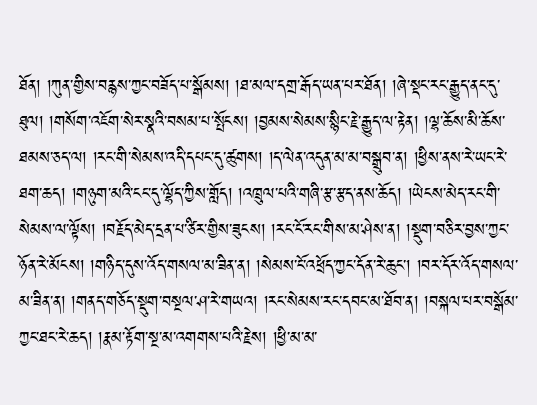ཐོན། །ཀུན་གྱིས་བརྙས་ཀྱང་བཟོད་པ་སྒོམས། །ཐ་མལ་དགྲ་རྒོད་ཡན་པར་ཐོན། །ཞེ་སྡང་རང་རྒྱུད་ནང་དུ་ཐུལ། །གསོག་འཇོག་སེར་སྣའི་བསམ་པ་སྤོངས། །བྱམས་སེམས་སྙིང་རྗེ་རྒྱུད་ལ་རྟེན། །ལྷ་ཆོས་མི་ཆོས་ཐམས་ཅད་ལ། །རང་གི་སེམས་འདི་དཔང་དུ་ཚུགས། །ད་ལེན་འདུན་མ་མ་བསྒྲུབ་ན། །ཕྱིས་ནས་རེ་ཡང་རེ་ཐག་ཆད། །གཉུག་མའི་ངང་དུ་ལྷོད་ཀྱིས་གློད། །འཁྲུལ་པའི་གཞི་རྩ་རྩད་ནས་ཆོད། །ཡེངས་མེད་རང་གི་སེམས་ལ་ལྟོས། །བརྗོད་མེད་དྲན་པ་ཙིར་གྱིས་ཟུངས། །རང་ངོ་རང་གིས་མ་ཤེས་ན། །སྡུག་བཅིར་བྱས་ཀྱང་ཉོན་རེ་མོངས། །གཉིད་དུས་འོད་གསལ་མ་ཟིན་ན། །སེམས་ངོ་འཕྲོད་ཀྱང་དོན་རེ་ཆུང་། །བར་དོར་འོད་གསལ་མ་ཟིན་ན། །གནད་གཅོད་སྡུག་བསྔལ་ཤ་རེ་གཡའ། །རང་སེམས་རང་དབང་མ་ཐོབ་ན། །བསྐལ་པར་བསྒོམ་ཀྱང་ཐང་རེ་ཆད། །རྣམ་རྟོག་སྔ་མ་འགགས་པའི་རྗེས། །ཕྱི་མ་མ་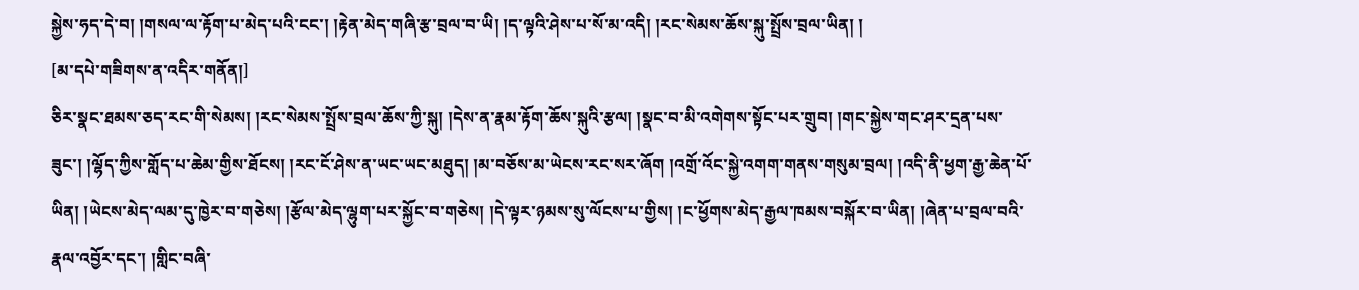སྐྱེས་ཧད་དེ་བ། །གསལ་ལ་རྟོག་པ་མེད་པའི་ངང་། །རྟེན་མེད་གཞི་རྩ་བྲལ་བ་ཡི། །ད་ལྟའི་ཤེས་པ་སོ་མ་འདི། །རང་སེམས་ཆོས་སྐུ་སྤྲོས་བྲལ་ཡིན། །
[མ་དཔེ་གཟིགས་ན་འདིར་གནོན།]
ཅིར་སྣང་ཐམས་ཅད་རང་གི་སེམས། །རང་སེམས་སྤྲོས་བྲལ་ཆོས་ཀྱི་སྐུ། །དེས་ན་རྣམ་རྟོག་ཆོས་སྐུའི་རྩལ། །སྣང་བ་མི་འགེགས་སྟོང་པར་གྲུབ། །གང་སྐྱེས་གང་ཤར་དྲན་པས་ཟུང་། །ལྷོད་ཀྱིས་གློད་པ་ཆེམ་གྱིས་ཐོངས། །རང་ངོ་ཤེས་ན་ཡང་ཡང་མཐུད། །མ་བཅོས་མ་ཡེངས་རང་སར་ཞོག །འགྲོ་འོང་སྐྱེ་འགག་གནས་གསུམ་བྲལ། །འདི་ནི་ཕྱག་རྒྱ་ཆེན་པོ་ཡིན། །ཡེངས་མེད་ལམ་དུ་ཁྱེར་བ་གཅེས། །རྩོལ་མེད་ལྷུག་པར་སྐྱོང་བ་གཅེས། །དེ་ལྟར་ཉམས་སུ་ལོངས་པ་གྱིས། །ང་ཕྱོགས་མེད་རྒྱལ་ཁམས་བསྐོར་བ་ཡིན། །ཞེན་པ་བྲལ་བའི་རྣལ་འབྱོར་དང་། །གླིང་བཞི་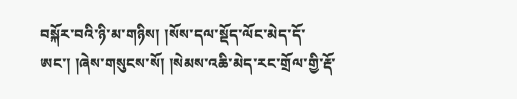བསྐོར་བའི་ཉི་མ་གཉིས། །སོས་དལ་སྡོད་ལོང་མེད་དོ་ཨང་། །ཞེས་གསུངས་སོ། །སེམས་འཆི་མེད་རང་གྲོལ་གྱི་རྡོ་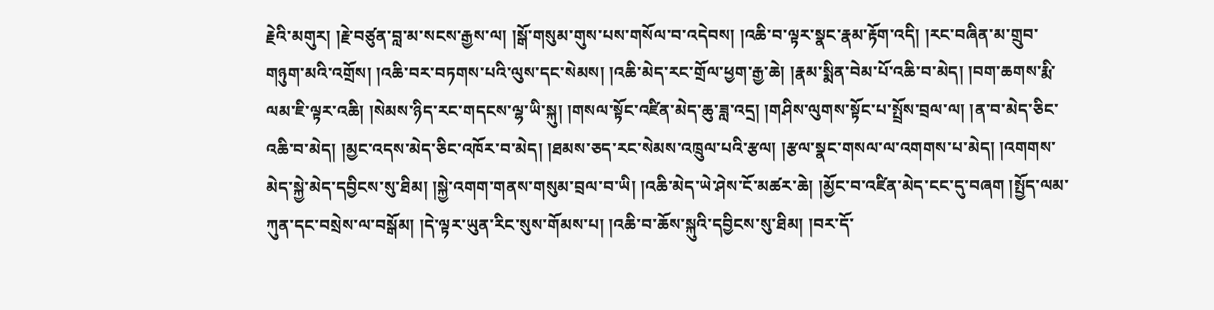རྗེའི་མགུར། །རྗེ་བཙུན་བླ་མ་སངས་རྒྱས་ལ། །སྒོ་གསུམ་གུས་པས་གསོལ་བ་འདེབས། །འཆི་བ་ལྟར་སྣང་རྣམ་རྟོག་འདི། །རང་བཞིན་མ་གྲུབ་གཉུག་མའི་འགྲོས། །འཆི་བར་བཏགས་པའི་ལུས་དང་སེམས། །འཆི་མེད་རང་གྲོལ་ཕྱག་རྒྱ་ཆེ། །རྣམ་སྨིན་བེམ་པོ་འཆི་བ་མེད། །བག་ཆགས་རྨི་ལམ་ཇི་ལྟར་འཆི། །སེམས་ཉིད་རང་གདངས་ལྷ་ཡི་སྐུ། །གསལ་སྟོང་འཛིན་མེད་ཆུ་ཟླ་འདྲ། །གཤིས་ལུགས་སྟོང་པ་སྤྲོས་བྲལ་ལ། །ན་བ་མེད་ཅིང་འཆི་བ་མེད། །མྱང་འདས་མེད་ཅིང་འཁོར་བ་མེད། །ཐམས་ཅད་རང་སེམས་འཁྲུལ་པའི་རྩལ། །རྩལ་སྣང་གསལ་ལ་འགགས་པ་མེད། །འགགས་མེད་སྐྱེ་མེད་དབྱིངས་སུ་ཐིམ། །སྐྱེ་འགག་གནས་གསུམ་བྲལ་བ་ཡི། །འཆི་མེད་ཡེ་ཤེས་ངོ་མཚར་ཆེ། །མྱོང་བ་འཛིན་མེད་ངང་དུ་བཞག །སྤྱོད་ལམ་ཀུན་དང་བསྲེས་ལ་བསྒོམ། །དེ་ལྟར་ཡུན་རིང་སུས་གོམས་པ། །འཆི་བ་ཆོས་སྐུའི་དབྱིངས་སུ་ཐིམ། །བར་དོ་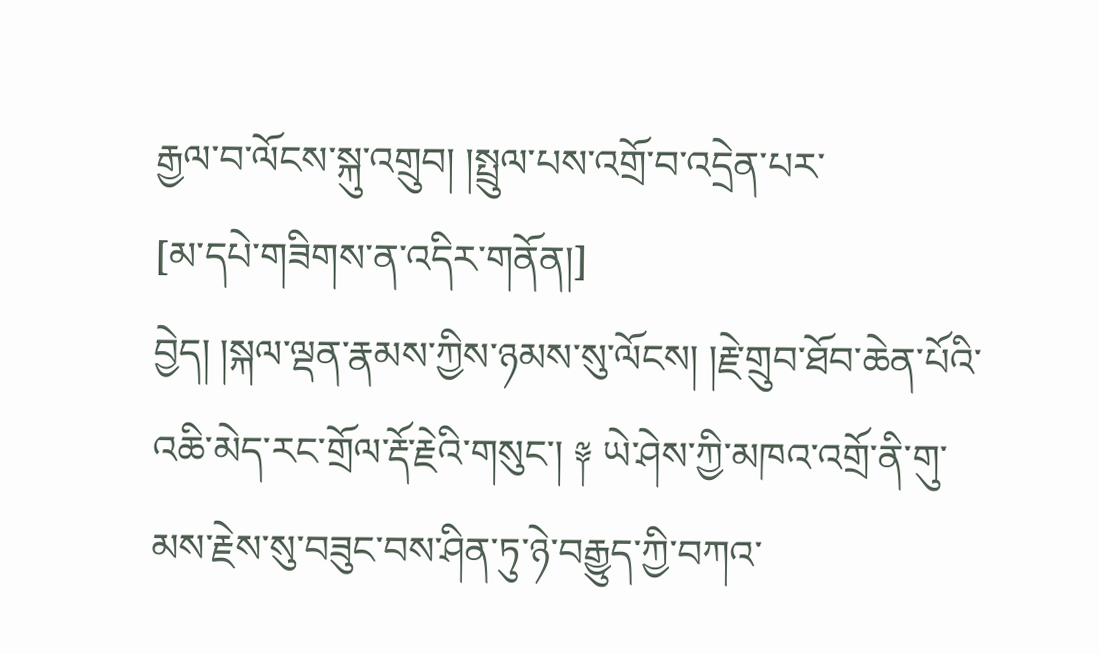རྒྱལ་བ་ལོངས་སྐུ་འགྲུབ། །སྤྲུལ་པས་འགྲོ་བ་འདྲེན་པར་
[མ་དཔེ་གཟིགས་ན་འདིར་གནོན།]
བྱེད། །སྐལ་ལྡན་རྣམས་ཀྱིས་ཉམས་སུ་ལོངས། །རྗེ་གྲུབ་ཐོབ་ཆེན་པོའི་འཆི་མེད་རང་གྲོལ་རྡོ་རྗེའི་གསུང་། ༈ ཡེ་ཤེས་ཀྱི་མཁའ་འགྲོ་ནི་གུ་མས་རྗེས་སུ་བཟུང་བས་ཤིན་ཏུ་ཉེ་བརྒྱུད་ཀྱི་བཀའ་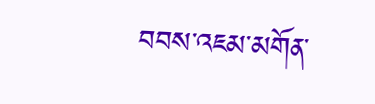བབས་འཇམ་མགོན་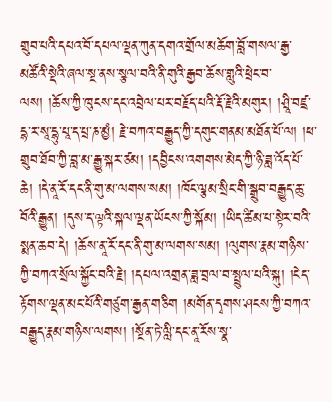གྲུབ་པའི་དཔའ་བོ་དཔལ་ལྡན་ཀུན་དགའ་གྲོལ་མཆོག་བློ་གསལ་རྒྱ་མཚོའི་སྡེའི་ཞལ་སྔ་ནས་སྩལ་བའི་ནི་གུའི་རྒྱབ་ཆོས་གླུའི་ཕྲེང་བ་ལས། །ཆོས་ཀྱི་ཁུངས་དང་འབྲེལ་པར་བརྗོད་པའི་རྡོ་རྗེའི་མགུར། །ཤྲཱི་བཛྲ་དྷ་ར་སཱ་དྷུ་པཱ་ད་པྲ་ཎ་མྱཾ། རྗེ་བཀའ་བརྒྱུད་ཀྱི་དགུང་གནམ་མཐོན་པོ་ལ། །ཕ་གྲུབ་ཐོབ་ཀྱི་བླ་མ་རྒྱུ་སྐར་ཙམ། །དབྱིངས་འགགས་མེད་ཀྱི་ཉི་ཟླ་འོད་པོ་ཆེ། །དེ་ནཱ་རོ་དང་ནི་གུ་མ་ལགས་སམ། །ཁོང་ལྕམ་སྲིང་གི་སྒྲུབ་བརྒྱུད་ཆུ་བོའི་རྒྱུན། །དུས་ད་ལྟའི་སྐལ་ལྡན་ཡོངས་ཀྱི་སྐོམ། །ཡིད་ཚིམ་པ་སྟེར་བའི་སྨན་ཆབ་དེ། །ཆོས་ནཱ་རོ་དང་ནི་གུ་མ་ལགས་སམ། །ལུགས་རྣམ་གཉིས་ཀྱི་བཀའ་སྲོལ་སྐྱོང་བའི་རྗེ། །དཔལ་འགྲན་ཟླ་བྲལ་བ་སྤྲུལ་པའི་སྐུ། །ངེད་རྟོགས་ལྡན་མང་པོའི་གཙུག་རྒྱན་གཅིག །མགོན་དྭགས་ཤངས་ཀྱི་བཀའ་བརྒྱུད་རྣམ་གཉིས་ལགས། །སྔོན་ཏེ་ལླི་དང་ནཱ་རོས་སྣ་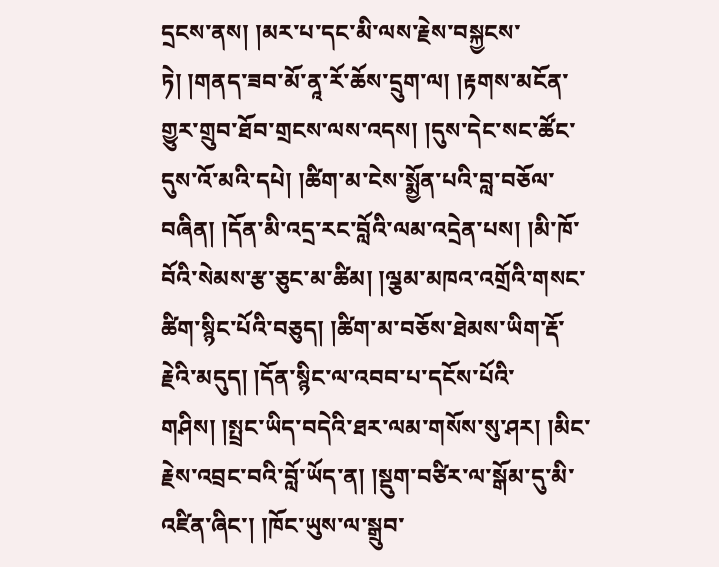དྲངས་ནས། །མར་པ་དང་མི་ལས་རྗེས་བསྐྱངས་ཏེ། །གནད་ཟབ་མོ་ནཱ་རོ་ཆོས་དྲུག་ལ། །རྟགས་མངོན་གྱུར་གྲུབ་ཐོབ་གྲངས་ལས་འདས། །དུས་དེང་སང་ཚོང་དུས་འོ་མའི་དཔེ། །ཚིག་མ་ངེས་སྨྱོན་པའི་བླ་བཅོལ་བཞིན། །དོན་མི་འདྲ་རང་བློའི་ལམ་འདྲེན་པས། །མི་ཁོ་བོའི་སེམས་རྩ་ཅུང་མ་ཚིམ། །ལྕམ་མཁའ་འགྲོའི་གསང་ཚིག་སྙིང་པོའི་བཅུད། །ཚིག་མ་བཅོས་ཐེམས་ཡིག་རྡོ་རྗེའི་མདུད། །དོན་སྙིང་ལ་འབབ་པ་དངོས་པོའི་གཤིས། །སྤྲང་ཡིད་བདེའི་ཐར་ལམ་གསོས་སུ་ཤར། །མིང་རྗེས་འབྲང་བའི་བློ་ཡོད་ན། །སྡུག་བཙིར་ལ་སྒོམ་དུ་མི་འཛིན་ཞིང་། །ཁོང་ཡུས་ལ་སྒྲུབ་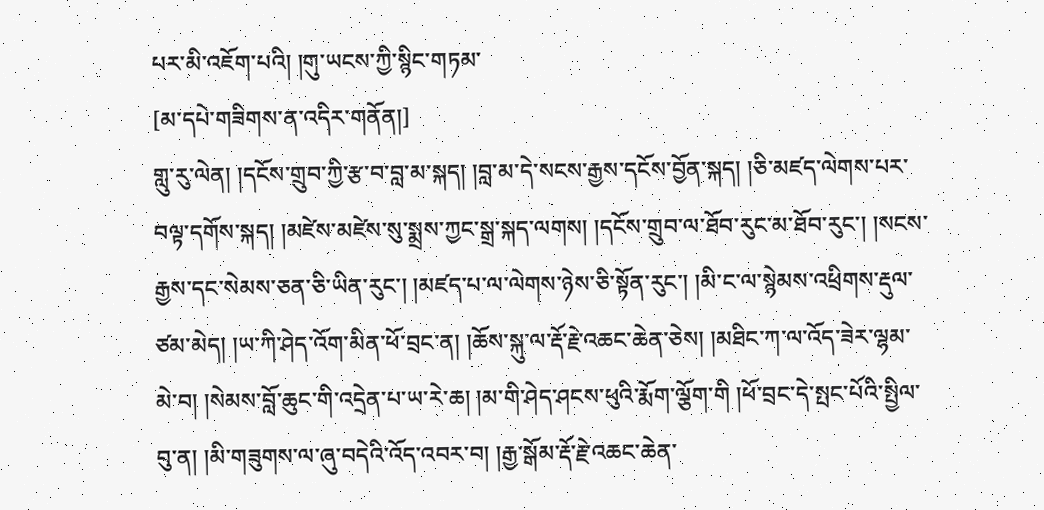པར་མི་འཇོག་པའི། །གུ་ཡངས་ཀྱི་སྙིང་གཏམ་
[མ་དཔེ་གཟིགས་ན་འདིར་གནོན།]
གླུ་རུ་ལེན། །དངོས་གྲུབ་ཀྱི་རྩ་བ་བླ་མ་སྐད། །བླ་མ་དེ་སངས་རྒྱས་དངོས་བྱོན་སྐད། །ཅི་མཛད་ལེགས་པར་བལྟ་དགོས་སྐད། །མཛེས་མཛེས་སུ་སྨྲས་ཀྱང་སྒྲ་སྐད་ལགས། །དངོས་གྲུབ་ལ་ཐོབ་རུང་མ་ཐོབ་རུང་། །སངས་རྒྱས་དང་སེམས་ཅན་ཅི་ཡིན་རུང་། །མཛད་པ་ལ་ལེགས་ཉེས་ཅི་སྟོན་རུང་། །མི་ང་ལ་སྙེམས་འཕྲིགས་རྡུལ་ཙམ་མེད། །ཡ་ཀི་ཤེད་འོག་མིན་ཕོ་བྲང་ན། །ཆོས་སྐུ་ལ་རྡོ་རྗེ་འཆང་ཆེན་ཅེས། །མཐིང་ཀ་ལ་འོད་ཟེར་ལྷམ་མེ་བ། །སེམས་བློ་ཆུང་གི་འདྲེན་པ་ཡ་རེ་ཆ། །མ་གི་ཤེད་ཤངས་ཕུའི་རྨོག་ལྕོག་གི །ཕོ་བྲང་དེ་སྤང་པོའི་སྤྱིལ་བུ་ན། །མི་གཟུགས་ལ་ཞུ་བདེའི་འོད་འབར་བ། །རྒྱ་སྒོམ་རྡོ་རྗེ་འཆང་ཆེན་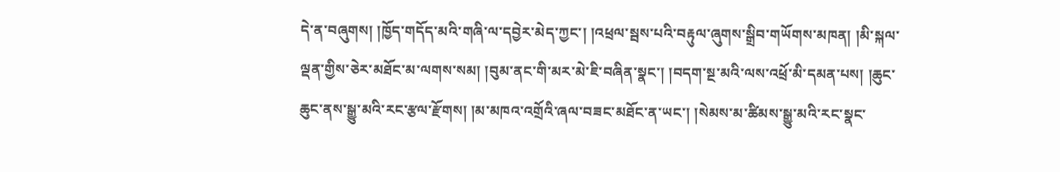དེ་ན་བཞུགས། །ཁྱོད་གདོད་མའི་གཞི་ལ་དབྱེར་མེད་ཀྱང་། །འཕྲལ་སྦས་པའི་བརྟུལ་ཞུགས་སྒྲིབ་གཡོགས་མཁན། །མི་སྐལ་ལྡན་གྱིས་ཅེར་མཐོང་མ་ལགས་སམ། །བུམ་ནང་གི་མར་མེ་ཇི་བཞིན་སྣང་། །བདག་སྔ་མའི་ལས་འཕྲོ་མི་དམན་པས། །ཆུང་ཆུང་ནས་སྒྱུ་མའི་རང་རྩལ་རྫོགས། །མ་མཁའ་འགྲོའི་ཞལ་བཟང་མཐོང་ན་ཡང་། །སེམས་མ་ཚིམས་སྒྱུ་མའི་རང་སྣང་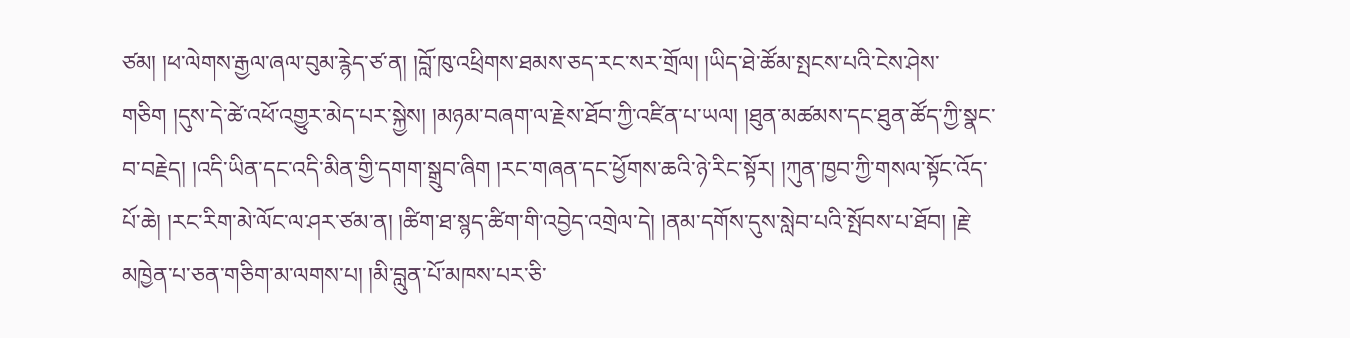ཙམ། །ཕ་ལེགས་རྒྱལ་ཞལ་བུམ་རྙེད་ཙ་ན། །བློ་ཁུ་འཕྲིགས་ཐམས་ཅད་རང་སར་གྲོལ། །ཡིད་ཐེ་ཚོམ་སྤངས་པའི་ངེས་ཤེས་གཅིག །དུས་དེ་ཚེ་འཕོ་འགྱུར་མེད་པར་སྐྱེས། །མཉམ་བཞག་ལ་རྗེས་ཐོབ་ཀྱི་འཛིན་པ་ཡལ། །ཐུན་མཚམས་དང་ཐུན་ཚོད་ཀྱི་སྣང་བ་བརྗེད། །འདི་ཡིན་དང་འདི་མིན་གྱི་དགག་སྒྲུབ་ཞིག །རང་གཞན་དང་ཕྱོགས་ཆའི་ཉེ་རིང་སྟོར། །ཀུན་ཁྱབ་ཀྱི་གསལ་སྟོང་འོད་པོ་ཆེ། །རང་རིག་མེ་ལོང་ལ་ཤར་ཙམ་ན། །ཚིག་ཐ་སྙད་ཚིག་གི་འབྱེད་འགྲེལ་དེ། །ནམ་དགོས་དུས་སླེབ་པའི་སྤོབས་པ་ཐོབ། །རྗེ་མཁྱེན་པ་ཅན་གཅིག་མ་ལགས་པ། །མི་བླུན་པོ་མཁས་པར་ཅི་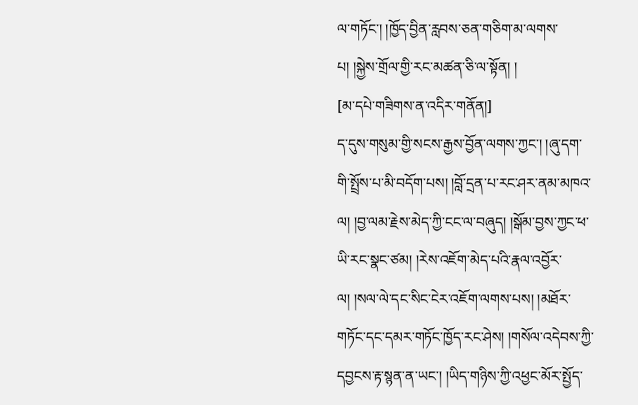ལ་གཏོང་། །ཁྱོད་བྱིན་རླབས་ཅན་གཅིག་མ་ལགས་པ། །སྐྱེས་གྲོལ་གྱི་རང་མཚན་ཅི་ལ་སྟོན། །
[མ་དཔེ་གཟིགས་ན་འདིར་གནོན།]
ད་དུས་གསུམ་གྱི་སངས་རྒྱས་བྱོན་ལགས་ཀྱང་། །ཞུ་དག་གི་སྤྲོས་པ་མི་བདོག་པས། །བློ་དྲན་པ་རང་ཤར་ནམ་མཁའ་ལ། །བྱ་ལམ་རྗེས་མེད་ཀྱི་ངང་ལ་བཞུད། །སྒོམ་བྱས་ཀྱང་ཕ་ཡི་རང་སྣང་ཙམ། །རེས་འཇོག་མེད་པའི་རྣལ་འབྱོར་ལ། །སལ་ལེ་དང་སིང་ངེར་འཇོག་ལགས་པས། །མཐོར་གཏོང་དང་དམར་གཏོང་ཁྱོད་རང་ཤེས། །གསོལ་འདེབས་ཀྱི་དབྱངས་རྟ་སྙན་ན་ཡང་། །ཡིད་གཉིས་ཀྱི་འཕྱང་མོར་སྤྱོད་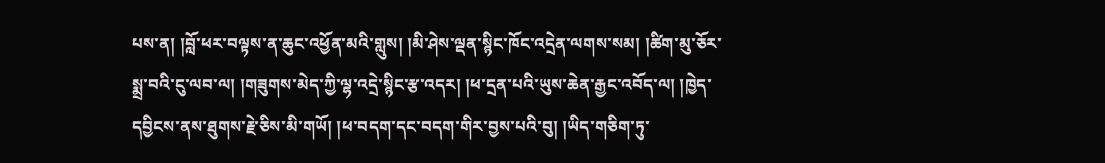པས་ན། །བློ་ཕར་བལྟས་ན་ཆུང་འཕྱོན་མའི་གླུས། །མི་ཤེས་ལྡན་སྙིང་ཁོང་འདྲེན་ལགས་སམ། །ཚིག་མུ་ཅོར་སྨྲ་བའི་ངུ་ལབ་ལ། །གཟུགས་མེད་ཀྱི་ལྷ་འདྲེ་སྙིང་རྩ་འདར། །ཕ་དྲན་པའི་ཡུས་ཆེན་རྒྱང་འབོད་ལ། །ཁྱེད་དབྱིངས་ནས་ཐུགས་རྗེ་ཅིས་མི་གཡོ། །ཕ་བདག་དང་བདག་གིར་བྱས་པའི་བུ། །ཡིད་གཅིག་ཏུ་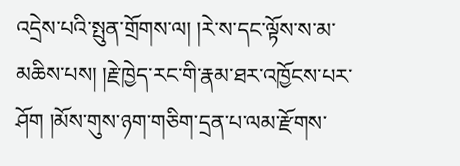འདྲེས་པའི་སྤུན་གྲོགས་ལ། །རེ་ས་དང་ལྟོས་ས་མ་མཆིས་པས། །རྗེ་ཁྱེད་རང་གི་རྣམ་ཐར་འཁྱོངས་པར་ཤོག །མོས་གུས་ཉག་གཅིག་དྲན་པ་ལམ་རྫོགས་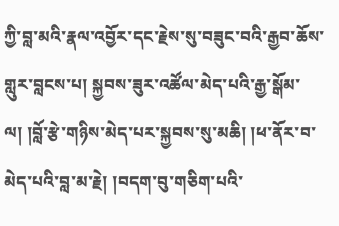ཀྱི་བླ་མའི་རྣལ་འབྱོར་དང་རྗེས་སུ་བཟུང་བའི་རྒྱབ་ཆོས་གླུར་བླངས་པ། སྐྱབས་ཟུར་འཚོལ་མེད་པའི་རྒྱ་སྒོམ་ལ། །བློ་རྩེ་གཉིས་མེད་པར་སྐྱབས་སུ་མཆི། །ཕ་ནོར་བ་མེད་པའི་བླ་མ་རྗེ། །བདག་བུ་གཅིག་པའི་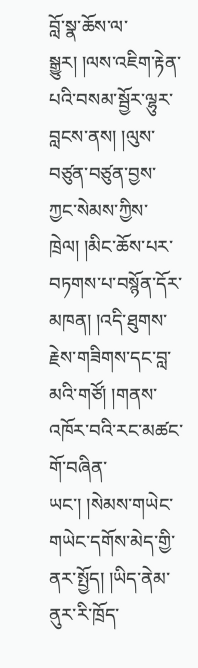བློ་སྣ་ཆོས་ལ་སྒྱུར། །ལས་འཇིག་རྟེན་པའི་བསམ་སྦྱོར་ལྷུར་བླངས་ནས། །ལུས་བཙུན་བཙུན་བྱས་ཀྱང་སེམས་ཀྱིས་ཁྲེལ། །མིང་ཆོས་པར་བཏགས་པ་བསྙོན་དོར་མཁན། །འདི་ཐུགས་རྗེས་གཟིགས་དང་བླ་མའི་གཙོ། །གནས་འཁོར་བའི་རང་མཚང་གོ་བཞིན་ཡང་། །སེམས་གཡེང་གཡེང་དགོས་མེད་གྱི་ནར་སྤྱོད། །ཡིད་ནེམ་ནུར་རི་ཁྲོད་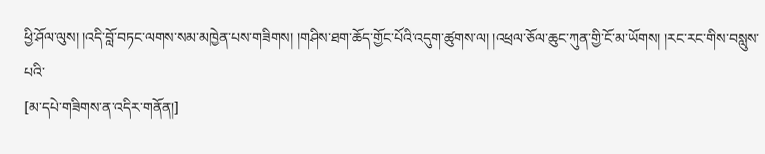ཕྱི་ཤོལ་ལུས། །འདི་བློ་བཏང་ལགས་སམ་མཁྱེན་པས་གཟིགས། །གཤིས་ཐག་ཆོད་གྱོང་པོའི་འདུག་ཚུགས་ལ། །འཕྲལ་ཅོལ་ཆུང་ཀུན་གྱི་ངོ་མ་ཡོགས། །རང་རང་གིས་བསླུས་པའི་
[མ་དཔེ་གཟིགས་ན་འདིར་གནོན།]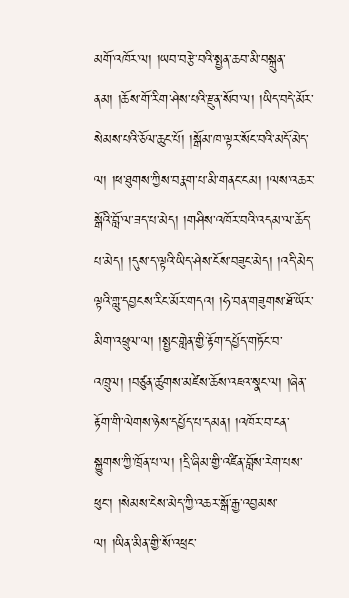མགོ་འཁོར་ལ། །ཡབ་བརྩེ་བའི་སྤྱན་ཆབ་མི་བསྐྲུན་ནམ། །ཆོས་གོ་རིག་ཤེས་པའི་རྫུན་སོབ་ལ། །ཡིད་བདེ་མོར་སེམས་པའི་ཅོལ་ཆུང་པོ། །སྒོམ་ཁ་ལྟར་སོང་བའི་མདོ་མེད་ལ། །ཕ་ཐུགས་ཀྱིས་བརྣག་པ་མི་གནང་ངམ། །ལས་འཆར་སྒོའི་བློ་ལ་ཟད་པ་མེད། །གཤིས་འཁོར་བའི་འདམ་ལ་ཆོད་པ་མེད། །དུས་ད་ལྟའི་ཡིད་ཤེས་ངོས་བཟུང་མེད། །འདི་མེད་ལྟའི་གླུ་དབྱངས་རིང་མོར་གདའ། །ཧེ་བན་གཟུགས་ཐོ་ཡོར་མིག་འཕྲུལ་ལ། །སྤྱང་གླེན་གྱི་རྟོག་དཔྱོད་གཏོང་བ་འཁྲུལ། །བཙུན་ཚུགས་མཛེས་ཆོས་འཇའ་སྣང་ལ། །ཞེན་རྟོག་གི་ལེགས་ཉེས་དཔྱོད་པ་དམན། །འཁོར་བ་ངན་སྐྱུགས་ཀྱི་ཁྲོན་པ་ལ། །དྲི་ཞིམ་གྱི་འཛིན་བློས་རེག་པས་ཕུང་། །སེམས་ངེས་མེད་ཀྱི་འཆར་སྒོ་རྒྱ་འབྱམས་ལ། །ཡིན་མིན་གྱི་སོ་འཕྲང་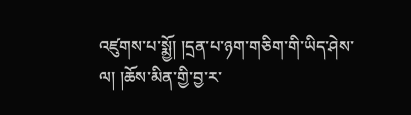འཛུགས་པ་སྨྱོ། །དྲན་པ་ཉག་གཅིག་གི་ཡིད་ཤེས་ལ། །ཆོས་མིན་གྱི་བྱ་ར་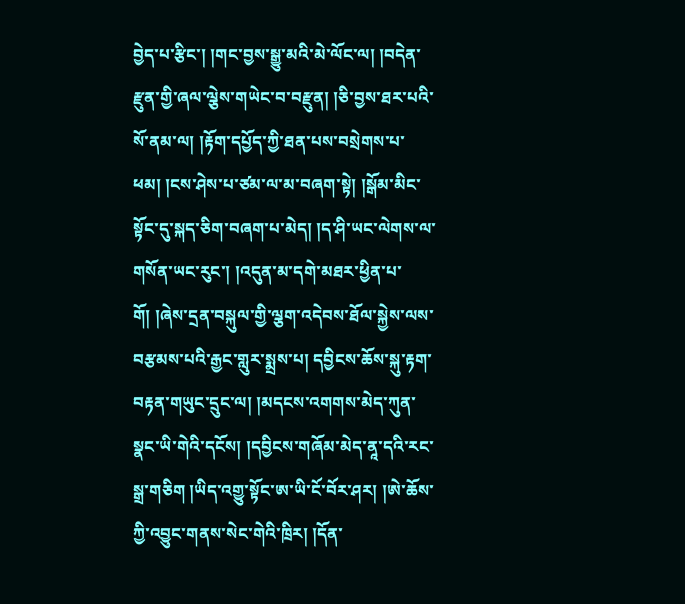བྱེད་པ་རྩིང་། །གང་བྱས་སྒྱུ་མའི་མེ་ལོང་ལ། །བདེན་རྫུན་གྱི་ཞལ་ལྕེས་གཡེང་བ་བརྫུན། །ཅི་བྱས་ཐར་པའི་སོ་ནམ་ལ། །རྟོག་དཔྱོད་ཀྱི་ཐན་པས་བསྲེགས་པ་ཕམ། །ངས་ཤེས་པ་ཙམ་ལ་མ་བཞག་སྟེ། །སྒོམ་མིང་སྟོང་དུ་སྐད་ཅིག་བཞག་པ་མེད། །ད་ཤི་ཡང་ལེགས་ལ་གསོན་ཡང་རུང་། །འདུན་མ་དགེ་མཐར་ཕྱིན་པ་གོ། །ཞེས་དྲན་བསྐུལ་གྱི་ལྕག་འདེབས་ཐོལ་སྐྱེས་ལས་བརྩམས་པའི་རྒྱང་གླུར་སྨྲས་པ། དབྱིངས་ཆོས་སྐུ་རྟག་བརྟན་གཡུང་དྲུང་ལ། །མདངས་འགགས་མེད་ཀུན་སྣང་ཡི་གེའི་དངོས། །དབྱིངས་གཞོམ་མེད་ནཱ་དའི་རང་སྒྲ་གཅིག །ཡིད་འགྱུ་སྟོང་ཨ་ཡི་ངོ་བོར་ཤར། །ཨེ་ཆོས་ཀྱི་འབྱུང་གནས་སེང་གེའི་ཁྲིར། །དོན་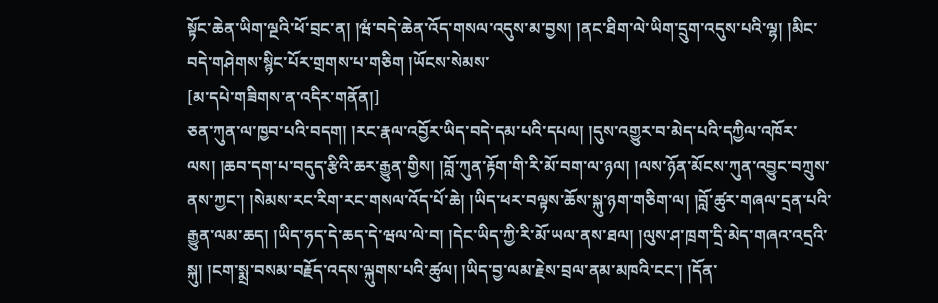སྟོང་ཆེན་ཡིག་ལྔའི་ཕོ་བྲང་ན། །ཝཾ་བདེ་ཆེན་འོད་གསལ་འདུས་མ་བྱས། །ནང་ཐིག་ལེ་ཡིག་དྲུག་འདུས་པའི་ལྷ། །མིང་བདེ་གཤེགས་སྙིང་པོར་གྲགས་པ་གཅིག །ཡོངས་སེམས་
[མ་དཔེ་གཟིགས་ན་འདིར་གནོན།]
ཅན་ཀུན་ལ་ཁྱབ་པའི་བདག། །རང་རྣལ་འབྱོར་ཡིད་བདེ་དམ་པའི་དཔལ། །དུས་འགྱུར་བ་མེད་པའི་དཀྱིལ་འཁོར་ལས། །ཆབ་དག་པ་བདུད་རྩིའི་ཆར་རྒྱུན་གྱིས། །བློ་ཀུན་རྟོག་གི་རི་མོ་བག་ལ་ཉལ། །ལས་ཉོན་མོངས་ཀུན་འབྱུང་བཀྲུས་ནས་ཀྱང་། །སེམས་རང་རིག་རང་གསལ་འོད་པོ་ཆེ། །ཡིད་ཕར་བལྟས་ཆོས་སྐུ་ཉག་གཅིག་ལ། །བློ་ཚུར་གཞལ་དྲན་པའི་རྒྱུན་ལམ་ཆད། །ཡིད་ཧད་དེ་ཆད་དེ་ཝལ་ལེ་བ། །དེང་ཡིད་ཀྱི་རི་མོ་ཡལ་ནས་ཐལ། །ལུས་ཤ་ཁྲག་དྲི་མེད་གཞའ་འདྲའི་སྐུ། །ངག་སྨྲ་བསམ་བརྗོད་འདས་ལྐུགས་པའི་ཚུལ། །ཡིད་བྱ་ལམ་རྗེས་བྲལ་ནམ་མཁའི་ངང་། །དོན་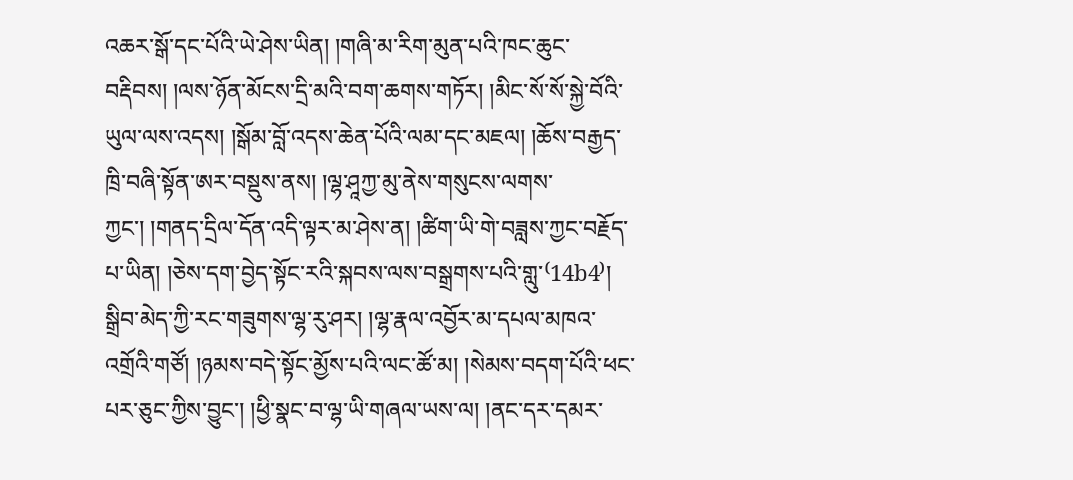འཆར་སྒོ་དང་པོའི་ཡེ་ཤེས་ཡིན། །གཞི་མ་རིག་མུན་པའི་ཁང་ཆུང་བརྡིབས། །ལས་ཉོན་མོངས་དྲི་མའི་བག་ཆགས་གཏོར། །མིང་སོ་སོ་སྐྱེ་བོའི་ཡུལ་ལས་འདས། །སྒོམ་བློ་འདས་ཆེན་པོའི་ལམ་དང་མཇལ། །ཆོས་བརྒྱད་ཁྲི་བཞི་སྟོན་ཨར་བསྡུས་ནས། །ལྷ་ཤཱཀྱ་མུ་ནེས་གསུངས་ལགས་ཀྱང་། །གནད་དྲིལ་དོན་འདི་ལྟར་མ་ཤེས་ན། །ཚིག་ཡི་གེ་བཟླས་ཀྱང་བརྗོད་པ་ཡིན། །ཅེས་དག་བྱེད་སྟོང་རའི་སྐབས་ལས་བསྒྲགས་པའི་གླུ་⁽14b4⁾། སྒྲིབ་མེད་ཀྱི་རང་གཟུགས་ལྷ་རུ་ཤར། །ལྷ་རྣལ་འབྱོར་མ་དཔལ་མཁའ་འགྲོའི་གཙོ། །ཉམས་བདེ་སྟོང་མྱོས་པའི་ལང་ཚོ་མ། །སེམས་བདག་པོའི་ཕང་པར་ཅུང་ཀྱིས་བྱུང་། །ཕྱི་སྣང་བ་ལྷ་ཡི་གཞལ་ཡས་ལ། །ནང་དར་དམར་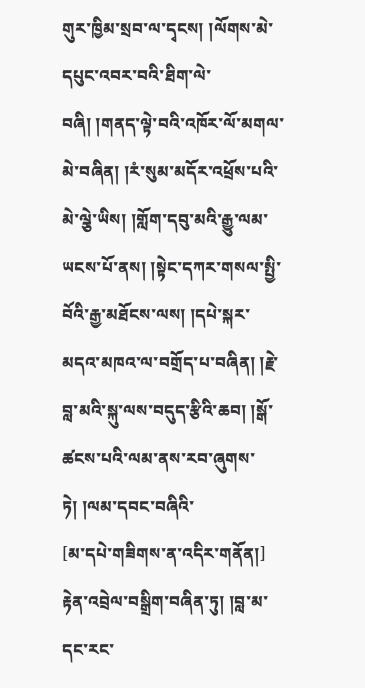གུར་ཁྱིམ་སྲབ་ལ་དྭངས། །ལོགས་མེ་དཔུང་འབར་བའི་ཐིག་ལེ་བཞི། །གནད་ལྟེ་བའི་འཁོར་ལོ་མགལ་མེ་བཞིན། །རཾ་སུམ་མདོར་འཕྲོས་པའི་མེ་ལྕེ་ཡིས། །གློག་དབུ་མའི་རྒྱུ་ལམ་ཡངས་པོ་ནས། །སྟེང་དཀར་གསལ་སྤྱི་བོའི་རྒྱ་མཐོངས་ལས། །དཔེ་སྐར་མདའ་མཁའ་ལ་བགྲོད་པ་བཞིན། །རྗེ་བླ་མའི་སྐུ་ལས་བདུད་རྩིའི་ཆབ། །སྒོ་ཚངས་པའི་ལམ་ནས་རབ་ཞུགས་ཏེ། །ལམ་དབང་བཞིའི་
[མ་དཔེ་གཟིགས་ན་འདིར་གནོན།]
རྟེན་འབྲེལ་བསྒྲིག་བཞིན་ཏུ། །བླ་མ་དང་རང་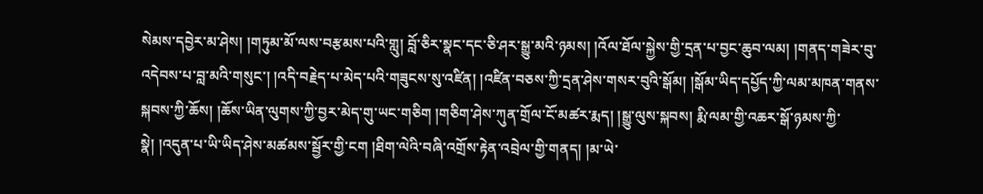སེམས་དབྱེར་མ་ཤེས། །གཏུམ་མོ་ལས་བརྩམས་པའི་གླུ། བློ་ཅིར་སྣང་དང་ཅི་ཤར་སྒྱུ་མའི་ཉམས། །འོལ་ཐོལ་སྐྱེས་གྱི་དྲན་པ་བྱང་ཆུབ་ལམ། །གནད་གཟེར་བུ་འདེབས་པ་བླ་མའི་གསུང་། །འདི་བརྗེད་པ་མེད་པའི་གཟུངས་སུ་འཛིན། །འཛིན་བཅས་ཀྱི་དྲན་ཤེས་གསར་བུའི་སྒོམ། །སྒོམ་ཡིད་དཔྱོད་ཀྱི་ལམ་མཁན་གནས་སྐབས་ཀྱི་ཆོས། །ཆོས་ཡིན་ལུགས་ཀྱི་བྱར་མེད་གུ་ཡང་གཅིག །གཅིག་ཤེས་ཀུན་གྲོལ་ངོ་མཚར་རྨད། །སྒྱུ་ལུས་སྐབས། རྨི་ལམ་གྱི་འཆར་སྒོ་ཉམས་ཀྱི་སྣེ། །འདུན་པ་ཡི་ཡིད་ཤེས་མཚམས་སྦྱོར་གྱི་ངག །ཐིག་ལེའི་བཞི་འགྲོས་རྟེན་འབྲེལ་གྱི་གནད། །མ་ཡེ་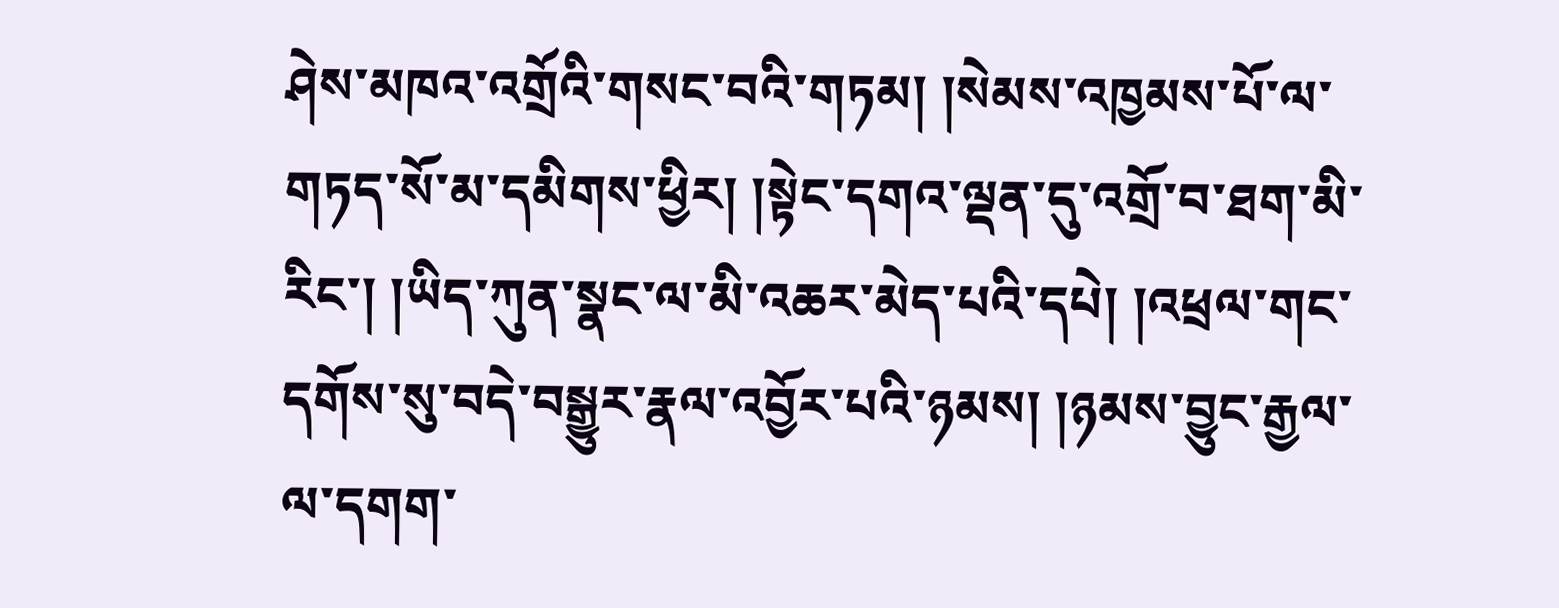ཤེས་མཁའ་འགྲོའི་གསང་བའི་གཏམ། །སེམས་འཁྱམས་པོ་ལ་གཏད་སོ་མ་དམིགས་ཕྱིར། །སྟེང་དགའ་ལྡན་དུ་འགྲོ་བ་ཐག་མི་རིང་། །ཡིད་ཀུན་སྣང་ལ་མི་འཆར་མེད་པའི་དཔེ། །འཕྲལ་གང་དགོས་སུ་བདེ་བསྒྱུར་རྣལ་འབྱོར་པའི་ཉམས། །ཉམས་བྱུང་རྒྱལ་ལ་དགག་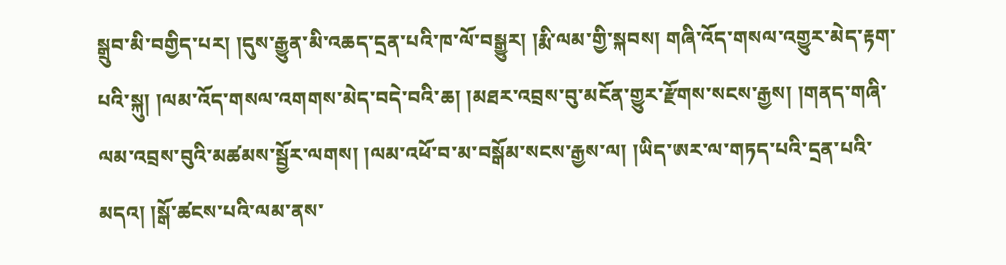སྒྲུབ་མི་བགྱིད་པར། །དུས་རྒྱུན་མི་འཆད་དྲན་པའི་ཁ་ལོ་བསྒྱུར། །རྨི་ལམ་གྱི་སྐབས། གཞི་འོད་གསལ་འགྱུར་མེད་རྟག་པའི་སྐུ། །ལམ་འོད་གསལ་འགགས་མེད་བདེ་བའི་ཆ། །མཐར་འབྲས་བུ་མངོན་གྱུར་རྫོགས་སངས་རྒྱས། །གནད་གཞི་ལམ་འབྲས་བུའི་མཚམས་སྦྱོར་ལགས། །ལམ་འཕོ་བ་མ་བསྒོམ་སངས་རྒྱས་ལ། །ཡིད་ཨར་ལ་གཏད་པའི་དྲན་པའི་མདའ། །སྒོ་ཚངས་པའི་ལམ་ནས་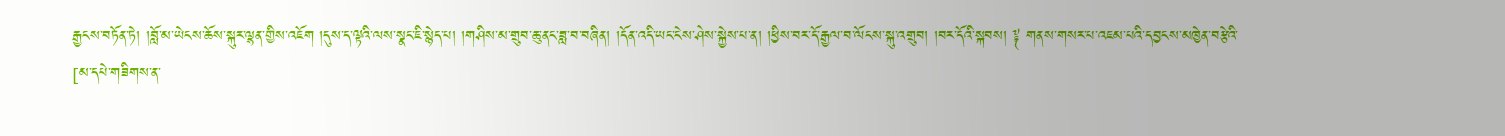རྒྱངས་བཏོན་ཏེ། །བློ་མ་ཡེངས་ཆོས་སྐུར་ལྷན་གྱིས་འཇོག །དུས་ད་ལྟའི་ལས་སྣང་ཇི་སྙེད་པ། །གཤིས་མ་གྲུབ་ཆུ་ནང་ཟླ་བ་བཞིན། །དོན་འདི་ཡང་ངེས་ཤེས་སྐྱེས་པ་ན། །ཕྱིས་བར་དོ་རྒྱལ་བ་ལོངས་སྐུ་འགྲུབ། །བར་དོའི་སྐབས། ༈ གནས་གསར་པ་འཇམ་པའི་དབྱངས་མཁྱེན་བརྩེའི་
[མ་དཔེ་གཟིགས་ན་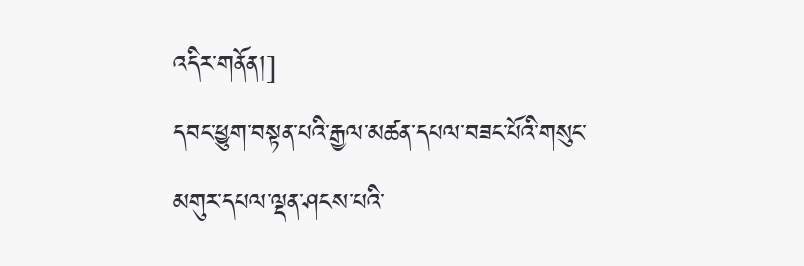འདིར་གནོན།]
དབང་ཕྱུག་བསྟན་པའི་རྒྱལ་མཚན་དཔལ་བཟང་པོའི་གསུང་མགུར་དཔལ་ལྡན་ཤངས་པའི་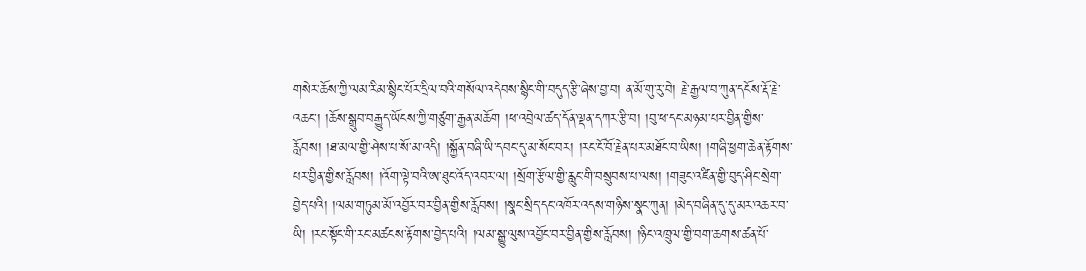གསེར་ཆོས་ཀྱི་ལམ་རིམ་སྙིང་པོར་དྲིལ་བའི་གསོལ་འདེབས་སྙིང་གི་བདུད་རྩི་ཞེས་བྱ་བ། ན་མོ་གུ་རུ་བེ། རྗེ་རྒྱལ་བ་ཀུན་དངོས་རྡོ་རྗེ་འཆང་། །ཆོས་སྒྲུབ་བརྒྱུད་ཡོངས་ཀྱི་གཙུག་རྒྱན་མཆོག །ཕ་འབྲེལ་ཚད་དོན་ལྡན་དཀར་རྩི་བ། །བུ་ཕ་དང་མཉམ་པར་བྱིན་གྱིས་རློབས། །ཐ་མལ་གྱི་ཤེས་པ་སོ་མ་འདི། །སྐྱོན་བཞི་ཡི་དབང་དུ་མ་སོང་བར། །རང་ངོ་བོ་རྗེན་པར་མཐོང་བ་ཡིས། །གཞི་ཕྱག་ཆེན་རྟོགས་པར་བྱིན་གྱིས་རློབས། །འོག་ལྟེ་བའི་ཨ་ཐུང་འོད་འབར་ལ། །སྲོག་རྩོལ་གྱི་རླུང་གི་བསྲུབས་པ་ལས། །གཟུང་འཛིན་གྱི་བུད་ཤིང་སྲེག་བྱེད་པའི། །ལམ་གཏུམ་མོ་འབྱོར་བར་བྱིན་གྱིས་རློབས། །སྣང་སྲིད་དང་འཁོར་འདས་གཉིས་སྣང་ཀུན། །མེད་བཞིན་དུ་དུ་མར་འཆར་བ་ཡི། །རང་སྟོང་གི་རང་མཚངས་རྟོགས་བྱེད་པའི། །ལམ་སྒྱུ་ལུས་འབྱོང་བར་བྱིན་གྱིས་རློབས། །ཉིང་འཁྲུལ་གྱི་བག་ཆགས་ཚན་པོ་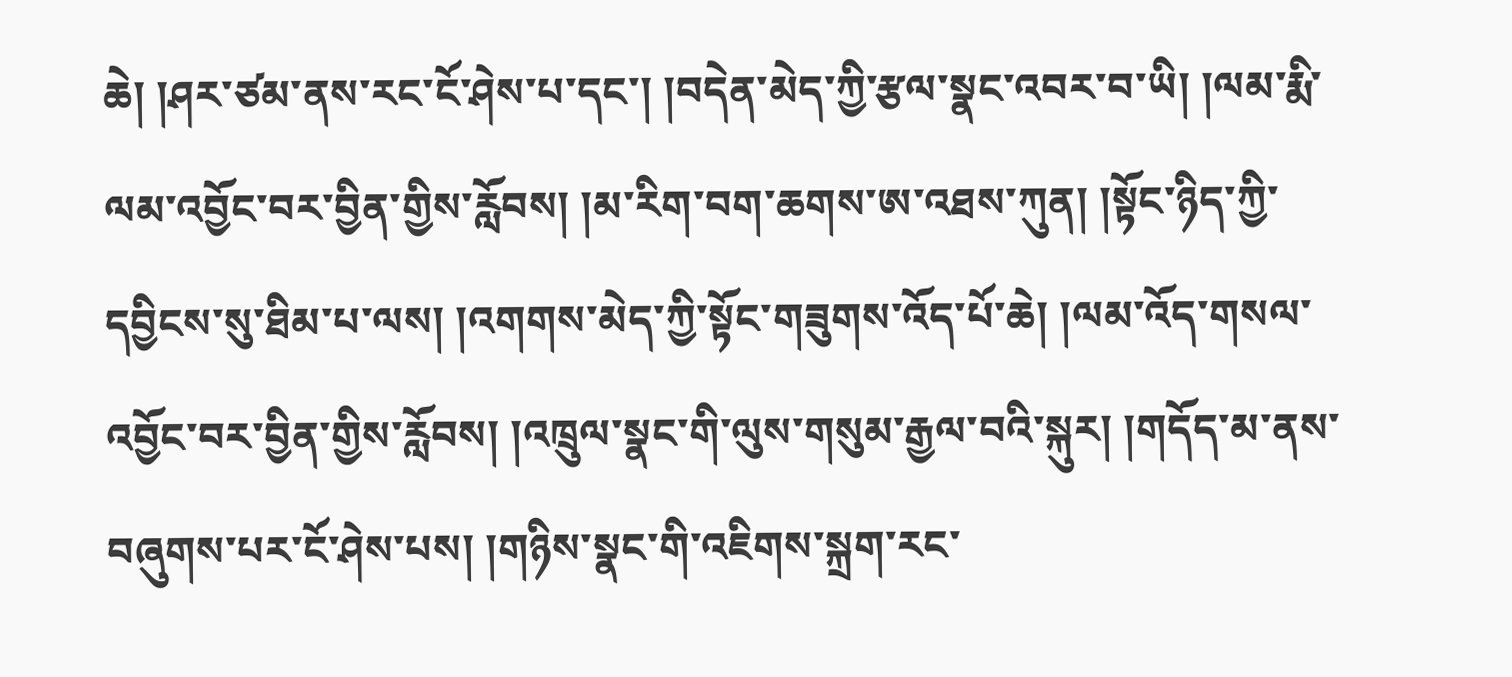ཆེ། །ཤར་ཙམ་ནས་རང་ངོ་ཤེས་པ་དང་། །བདེན་མེད་ཀྱི་རྩལ་སྣང་འབར་བ་ཡི། །ལམ་རྨི་ལམ་འབྱོང་བར་བྱིན་གྱིས་རློབས། །མ་རིག་བག་ཆགས་ཨ་འཐས་ཀུན། །སྟོང་ཉིད་ཀྱི་དབྱིངས་སུ་ཐིམ་པ་ལས། །འགགས་མེད་ཀྱི་སྟོང་གཟུགས་འོད་པོ་ཆེ། །ལམ་འོད་གསལ་འབྱོང་བར་བྱིན་གྱིས་རློབས། །འཁྲུལ་སྣང་གི་ལུས་གསུམ་རྒྱལ་བའི་སྐུར། །གདོད་མ་ནས་བཞུགས་པར་ངོ་ཤེས་པས། །གཉིས་སྣང་གི་འཇིགས་སྐྲག་རང་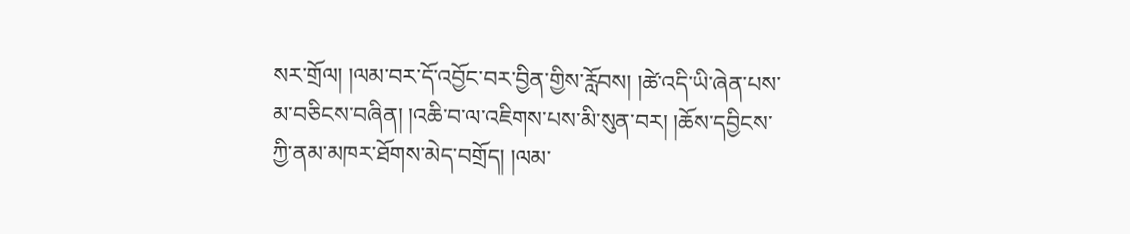སར་གྲོལ། །ལམ་བར་དོ་འབྱོང་བར་བྱིན་གྱིས་རློབས། །ཚེ་འདི་ཡི་ཞེན་པས་མ་བཅིངས་བཞིན། །འཆི་བ་ལ་འཇིགས་པས་མི་སུན་བར། །ཆོས་དབྱིངས་ཀྱི་ནམ་མཁར་ཐོགས་མེད་བགྲོད། །ལམ་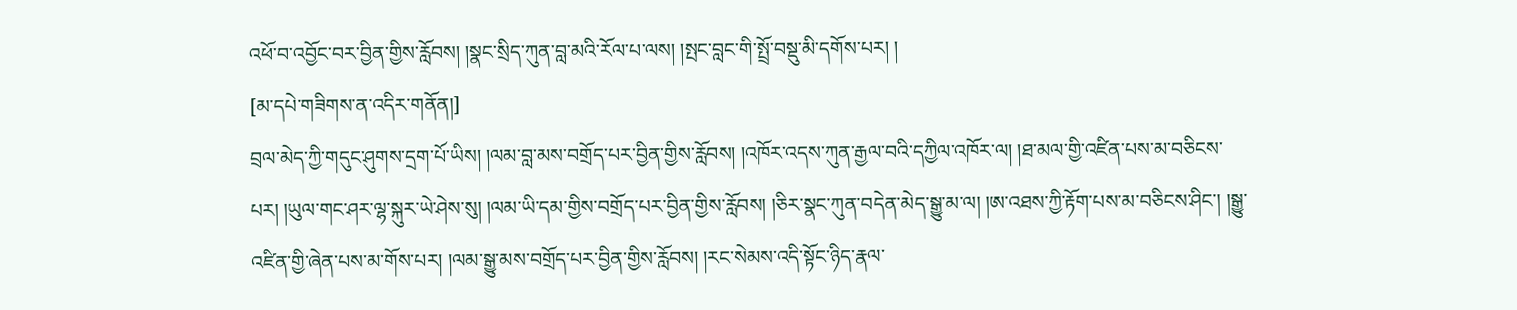འཕོ་བ་འབྱོང་བར་བྱིན་གྱིས་རློབས། །སྣང་སྲིད་ཀུན་བླ་མའི་རོལ་པ་ལས། །སྤང་བླང་གི་སྤྲོ་བསྡུ་མི་དགོས་པར། །
[མ་དཔེ་གཟིགས་ན་འདིར་གནོན།]
བྲལ་མེད་ཀྱི་གདུང་ཤུགས་དྲག་པོ་ཡིས། །ལམ་བླ་མས་བགྲོད་པར་བྱིན་གྱིས་རློབས། །འཁོར་འདས་ཀུན་རྒྱལ་བའི་དཀྱིལ་འཁོར་ལ། །ཐ་མལ་གྱི་འཛིན་པས་མ་བཅིངས་པར། །ཡུལ་གང་ཤར་ལྷ་སྐུར་ཡེ་ཤེས་སུ། །ལམ་ཡི་དམ་གྱིས་བགྲོད་པར་བྱིན་གྱིས་རློབས། །ཅིར་སྣང་ཀུན་བདེན་མེད་སྒྱུ་མ་ལ། །ཨ་འཐས་ཀྱི་རྟོག་པས་མ་བཅིངས་ཤིང་། །སྒྱུ་འཛིན་གྱི་ཞེན་པས་མ་གོས་པར། །ལམ་སྒྱུ་མས་བགྲོད་པར་བྱིན་གྱིས་རློབས། །རང་སེམས་འདི་སྟོང་ཉིད་རྣལ་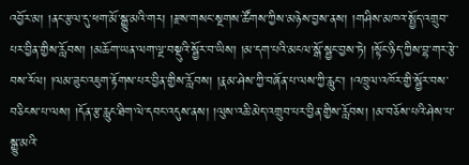འབྱོར་མ། །ནང་རྩལ་དུ་ཕག་མོ་སྒྱུ་མའི་གར། །རྫས་གསང་སྔགས་ཚོགས་ཀྱིས་མཉེས་བྱས་ནས། །གཤིས་མཁའ་སྤྱོད་འགྲུབ་པར་བྱིན་གྱིས་རློབས། །མཆོག་ཡན་ལག་ལྔ་བསྡུའི་སྦྱོར་བ་ཡིས། །མ་དག་པའི་མངལ་སྒོ་སྦྱང་བྱས་ཏེ། །སྟོང་ཉིད་ཀྱིས་བྷ་གར་རྩེ་བས་རོལ། །ལམ་ཟུང་འཇུག་རྟོགས་པར་བྱིན་གྱིས་རློབས། །རྣམ་ཤེས་ཀྱི་བཞོན་པ་ལས་ཀྱི་རླུང་། །འཁྲུལ་འཁོར་གྱི་སྦྱོར་བས་བཅིངས་པ་ལས། །དོན་རྩ་རླུང་ཐིག་ལེ་དབང་འདུས་ནས། །ལུས་འཆི་མེད་འགྲུབ་པར་བྱིན་གྱིས་རློབས། །མ་བཅོས་པའི་ཤེས་པ་སྒྱུ་མའི་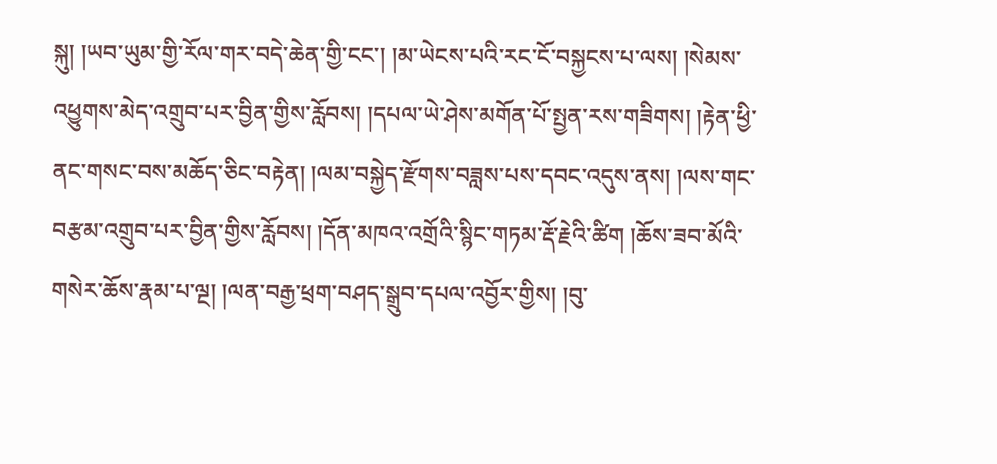སྐུ། །ཡབ་ཡུམ་གྱི་རོལ་གར་བདེ་ཆེན་གྱི་ངང་། །མ་ཡེངས་པའི་རང་ངོ་བསྐྱངས་པ་ལས། །སེམས་འཕྱུགས་མེད་འགྲུབ་པར་བྱིན་གྱིས་རློབས། །དཔལ་ཡེ་ཤེས་མགོན་པོ་སྤྱན་རས་གཟིགས། །རྟེན་ཕྱི་ནང་གསང་བས་མཆོད་ཅིང་བརྟེན། །ལམ་བསྐྱེད་རྫོགས་བཟླས་པས་དབང་འདུས་ནས། །ལས་གང་བརྩམ་འགྲུབ་པར་བྱིན་གྱིས་རློབས། །དོན་མཁའ་འགྲོའི་སྙིང་གཏམ་རྡོ་རྗེའི་ཚིག །ཆོས་ཟབ་མོའི་གསེར་ཆོས་རྣམ་པ་ལྔ། །ལན་བརྒྱ་ཕྲག་བཤད་སྒྲུབ་དཔལ་འབྱོར་གྱིས། །བུ་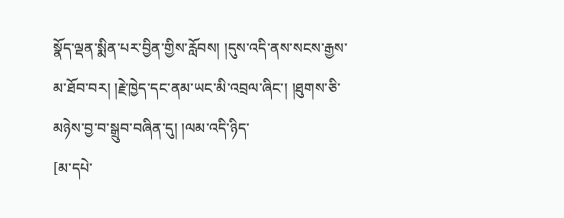སྣོད་ལྡན་སྨིན་པར་བྱིན་གྱིས་རློབས། །དུས་འདི་ནས་སངས་རྒྱས་མ་ཐོབ་བར། །རྗེ་ཁྱེད་དང་ནམ་ཡང་མི་འབྲལ་ཞིང་། །ཐུགས་ཅི་མཉེས་བྱ་བ་སྒྲུབ་བཞིན་དུ། །ལམ་འདི་ཉིད་
[མ་དཔེ་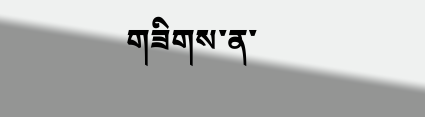གཟིགས་ན་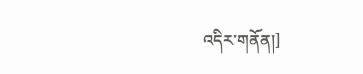འདིར་གནོན།]